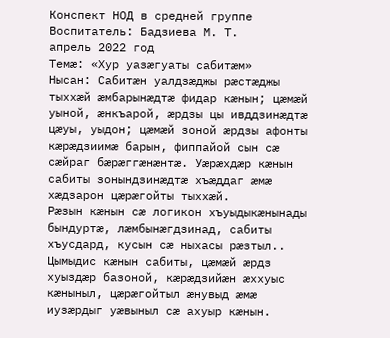Конспект НОД в средней группе
Воспитатель: Бадзиева М. Т.
апрель 2022 год
Темӕ: «Хур уазӕгуаты сабитӕм»
Нысан: Сабитӕн уалдзæджы рæстæджы тыххæй æмбарынæдтæ фидар кæнын; цæмæй уыной, æнкъарой, æрдзы цы ивддзинæдтæ цæуы, уыдон; цæмæй зоной æрдзы афонты кæрæдзиимæ барын, фиппайой сын сæ сæйраг бæрæггæнæнтæ. Уæрæхдæр кæнын сабиты зонындзинæдтæ хъæддаг æмæ хæдзарон цæрæгойты тыххæй.
Рæзын кæнын сæ логикон хъуыдыкæнынады бындуртæ, лæмбынæгдзинад, сабиты хъусдард, кусын сæ ныхасы рæзтыл..
Цымыдис кæнын сабиты, цæмæй æрдз хуыздæр базоной, кæрæдзийæн æххуыс кæныныл, цæрæгойтыл æнувыд æмæ иузæрдыг уæвыныл сæ ахуыр кæнын.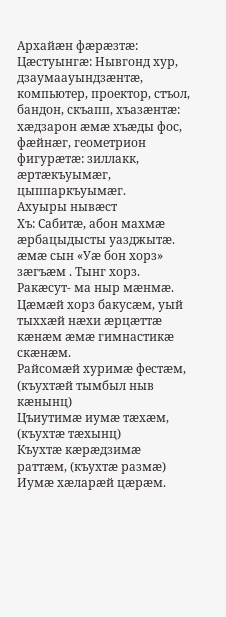Архайæн фæрæзтæ:
Цæстуынгæ: Нывгонд хур, дзаумаауындзӕнтӕ, компьютер, проектор, стъол, бандон, скъапп, хъазӕнтӕ: хӕдзарон ӕмӕ хъӕды фос, фӕйнӕг, геометрион фигурӕтӕ: зиллакк, ӕртӕкъуымӕг, цыппаркъуымӕг.
Ахуыры нывæст
Хъ: Сабитӕ, абон махмӕ ӕрбацыдысты уазджытӕ. ӕмӕ сын «Уӕ бон хорз» зӕгъӕм . Тынг хорз. Ракӕсут- ма ныр мӕнмӕ. Цӕмӕй хорз бакусӕм, уый тыххӕй нӕхи ӕрцӕттӕ кӕнӕм ӕмӕ гимнастикӕ скӕнӕм.
Райсомӕй хуримӕ фестӕм, (къухтӕй тымбыл ныв кӕнынц)
Цъиутимӕ иумӕ тӕхӕм, (къухтӕ тӕхынц)
Къухтӕ кӕрӕдзимӕ раттӕм, (къухтӕ размӕ)
Иумӕ хӕларӕй цӕрӕм.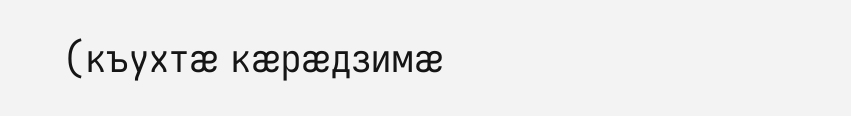(къухтӕ кӕрӕдзимӕ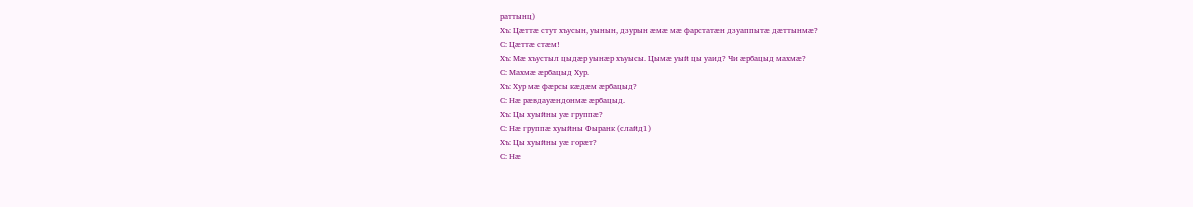раттынц)
Хъ: Цӕттӕ стут хъусын, уынын, дзурын ӕмӕ мӕ фарстатӕн дзуаппытӕ дӕттынмӕ?
С: Цӕттӕ стӕм!
Хъ: Мӕ хъустыл цыдӕр уынӕр хъуысы. Цымӕ уый цы уаид? Чи ӕрбацыд махмӕ?
С: Махмӕ ӕрбацыд Хур.
Хъ: Хур мӕ фӕрсы кӕдӕм ӕрбацыд?
С: Нӕ рӕвдауӕндонмӕ ӕрбацыд.
Хъ: Цы хуыйны уӕ группӕ?
С: Нӕ группӕ хуыйны Фыранк (слайд1)
Хъ: Цы хуыйны уӕ горӕт?
С: Нӕ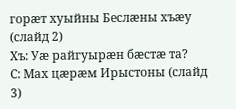горӕт хуыйны Беслӕны хъӕу (слайд 2)
Хъ: Уӕ райгуырӕн бӕстӕ та?
С: Мах цӕрӕм Ирыстоны (слайд 3)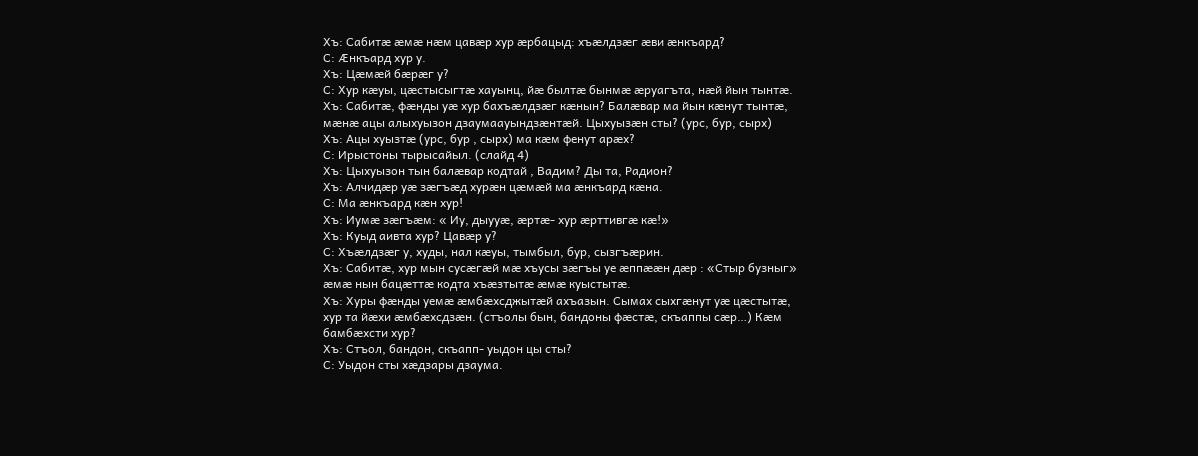Хъ: Сабитӕ ӕмӕ нӕм цавӕр хур ӕрбацыд: хъӕлдзӕг ӕви ӕнкъард?
С: Ӕнкъард хур у.
Хъ: Цӕмӕй бӕрӕг у?
С: Хур кӕуы, цӕстысыгтӕ хауынц, йӕ былтӕ бынмӕ ӕруагъта, нӕй йын тынтӕ.
Хъ: Сабитӕ, фӕнды уӕ хур бахъӕлдзӕг кӕнын? Балӕвар ма йын кӕнут тынтӕ, мӕнӕ ацы алыхуызон дзаумаауындзӕнтӕй. Цыхуызӕн сты? (урс, бур, сырх)
Хъ: Ацы хуызтӕ (урс, бур , сырх) ма кӕм фенут арӕх?
С: Ирыстоны тырысайыл. (слайд 4)
Хъ: Цыхуызон тын балӕвар кодтай , Вадим? Ды та, Радион?
Хъ: Алчидӕр уӕ зӕгъӕд хурӕн цӕмӕй ма ӕнкъард кӕна.
С: Ма ӕнкъард кӕн хур!
Хъ: Иумӕ зӕгъӕм: « Иу, дыууӕ, ӕртӕ- хур ӕрттивгӕ кӕ!»
Хъ: Куыд аивта хур? Цавӕр у?
С: Хъӕлдзӕг у, худы, нал кӕуы, тымбыл, бур, сызгъӕрин.
Хъ: Сабитӕ, хур мын сусӕгӕй мӕ хъусы зӕгъы уе ӕппӕӕн дӕр : «Стыр бузныг» ӕмӕ нын бацӕттӕ кодта хъӕзтытӕ ӕмӕ куыстытӕ.
Хъ: Хуры фӕнды уемӕ ӕмбӕхсджытӕй ахъазын. Сымах сыхгӕнут уӕ цӕстытӕ, хур та йӕхи ӕмбӕхсдзӕн. (стъолы бын, бандоны фӕстӕ, скъаппы сӕр…) Кӕм бамбӕхсти хур?
Хъ: Стъол, бандон, скъапп- уыдон цы сты?
С: Уыдон сты хӕдзары дзаума.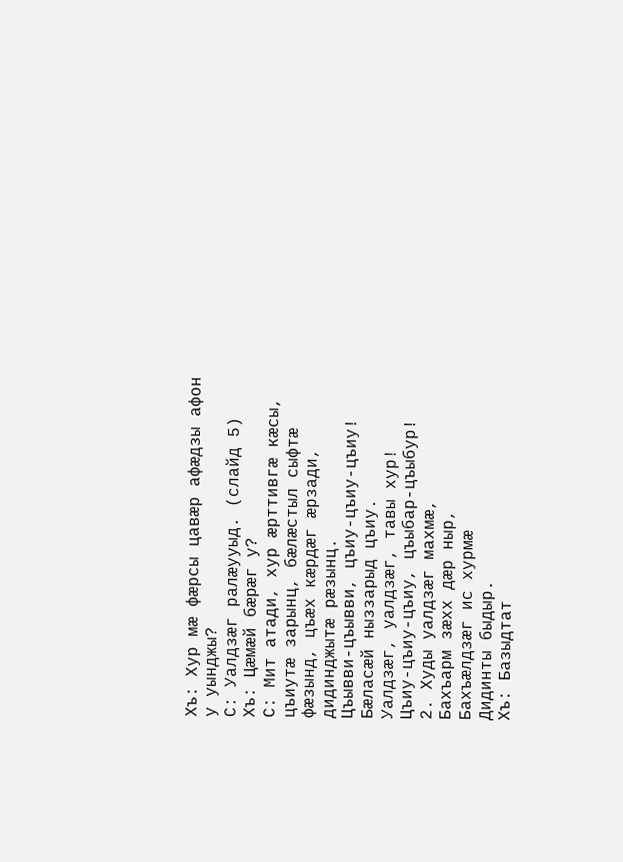Хъ: Хур мӕ фӕрсы цавӕр афӕдзы афон у уынджы?
С: Уалдзӕг ралӕууыд. (слайд 5)
Хъ: Цӕмӕй бӕрӕг у?
С: Мит атади, хур ӕрттивгӕ кӕсы, цъиутӕ зарынц, бӕлӕстыл сыфтӕ фӕзынд, цъӕх кӕрдӕг ӕрзади, дидинджытӕ рӕзынц.
Цъывви-цъывви, цъиу-цъиу-цъиу!
Бæласæй ныззарыд цъиу.
Уалдзæг, уалдзæг, тавы хур!
Цъиу-цъиу-цъиу, цъыбар-цъыбур!
2. Худы уалдзæг махмæ,
Бахъарм зæхх дæр ныр,
Бахъæлдзæг ис хурмæ
Дидинты быдыр.
Хъ: Базыдтат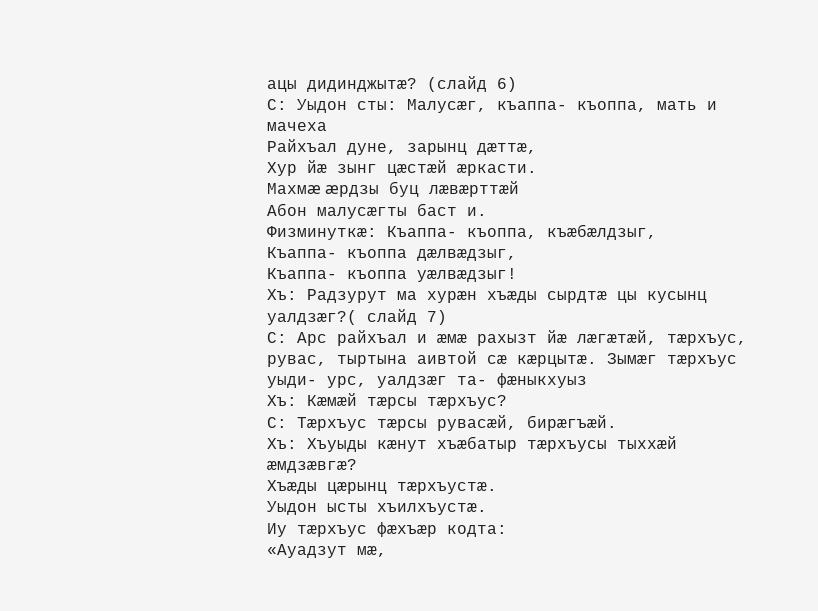ацы дидинджытӕ? (слайд 6)
С: Уыдон сты: Малусӕг, къаппа- къоппа, мать и мачеха
Райхъал дуне, зарынц дæттæ,
Хур йæ зынг цæстæй æркасти.
Махмæ æрдзы буц лæвæрттæй
Абон малусæгты баст и.
Физминуткӕ: Къаппа- къоппа, къӕбӕлдзыг,
Къаппа- къоппа дӕлвӕдзыг,
Къаппа- къоппа уӕлвӕдзыг!
Хъ: Радзурут ма хурӕн хъӕды сырдтӕ цы кусынц уалдзӕг?( слайд 7)
С: Арс райхъал и ӕмӕ рахызт йӕ лӕгӕтӕй, тӕрхъус, рувас, тыртына аивтой сӕ кӕрцытӕ. Зымӕг тӕрхъус уыди- урс, уалдзӕг та- фӕныкхуыз
Хъ: Кӕмӕй тӕрсы тӕрхъус?
С: Тӕрхъус тӕрсы рувасӕй, бирӕгъӕй.
Хъ: Хъуыды кӕнут хъӕбатыр тӕрхъусы тыххӕй ӕмдзӕвгӕ?
Хъæды цæрынц тæрхъустæ.
Уыдон ысты хъилхъустæ.
Иу тæрхъус фæхъæр кодта:
«Ауадзут мæ,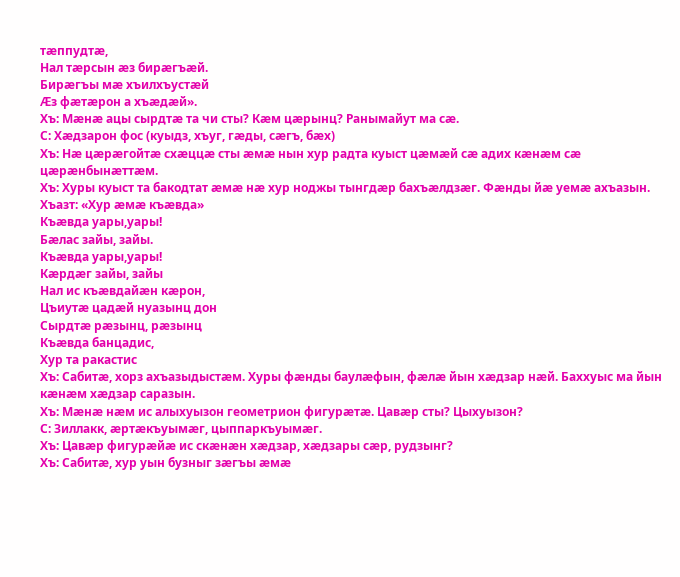тæппудтæ,
Нал тæрсын æз бирæгъæй.
Бирæгъы мæ хъилхъустæй
Æз фæтæрон а хъæдæй».
Хъ: Мӕнӕ ацы сырдтӕ та чи сты? Кӕм цӕрынц? Ранымайут ма сӕ.
С: Хӕдзарон фос (куыдз, хъуг, гӕды, сӕгъ, бӕх)
Хъ: Нӕ цӕрӕгойтӕ схӕццӕ сты ӕмӕ нын хур радта куыст цӕмӕй сӕ адих кӕнӕм сӕ цӕрӕнбынӕттӕм.
Хъ: Хуры куыст та бакодтат ӕмӕ нӕ хур ноджы тынгдӕр бахъӕлдзӕг. Фӕнды йӕ уемӕ ахъазын.
Хъазт: «Хур ӕмӕ къӕвда»
Къæвда уары,уары!
Бæлас зайы, зайы.
Къæвда уары,уары!
Кæрдæг зайы, зайы
Нал ис къæвдайæн кæрон,
Цъиутæ цадæй нуазынц дон
Сырдтæ рæзынц, рæзынц
Къæвда банцадис,
Хур та ракастис
Хъ: Сабитӕ, хорз ахъазыдыстӕм. Хуры фӕнды баулӕфын, фӕлӕ йын хӕдзар нӕй. Баххуыс ма йын кӕнӕм хӕдзар саразын.
Хъ: Мӕнӕ нӕм ис алыхуызон геометрион фигурӕтӕ. Цавӕр сты? Цыхуызон?
С: Зиллакк, ӕртӕкъуымӕг, цыппаркъуымӕг.
Хъ: Цавӕр фигурӕйӕ ис скӕнӕн хӕдзар, хӕдзары сӕр, рудзынг?
Хъ: Сабитӕ, хур уын бузныг зӕгъы ӕмӕ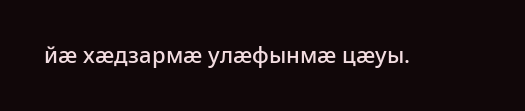йӕ хӕдзармӕ улӕфынмӕ цӕуы.